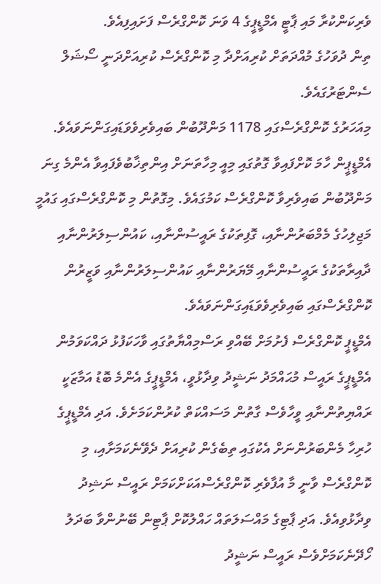ވެރިކަންކުރާ މައި ޕާޓީ އެމްޑީޕީގެ 4 ވަނަ ކޮންގްރެސް ފަށައިފިއެވެ.
ތިން ދުވަހުގެ މުއްދަތަށް ކުރިއަށްދާ މި ކޮންގްރެސް ކުރިއަށްދަނީ ސޯޝަލް ސެންޓަރުގައެވެ.
މިއަހަރުގެ ކޮންގްރެސްގައި 1178 މަންދޫބުން ބައިވެރިވެވަޑައިގަންނަވައެވެ. އެމްޑީޕީން ހާމަ ކޮށްފައިވާ ގޮތުގައި މިއީ މިހާތަނަށް އިންތިޚާބުވެފައިވާ އެންމެ ގިނަ މަންދޫބުން ބައިވެރިވާ ކޮންގްރެސް ކަމުގައެވެ. މިގޮތުން މި ކޮންގްރެސްގައި ގައުމީ މަޖިލިހުގެ މެމްބަރުންނާއި، ގޮފިތަކުގެ ރައީސުންނާއި، ކައުންސިލަރުންނާއި ދާއިރާތަކުގެ ރައީސުންނާއި މޭޔަރުންނާއި ކައުންސިލަރުންނާއި ވަޒީރުން ކޮންގްރެސްގައި ބައިވެރިވެވަޑައިގަންނަވައެވެ.
އެމްޑީޕީ ކޮންގްރެސް ފެށުމަށް ބޭއްވި ރަސްމިއްޔާތުގައި ވާހަކަފުޅު ދައްކަވަމުން އެމްޑީޕީގެ ރައީސް މުޙައްމަދު ނަޝީދު ވިދާޅުވީ، އެމްޑީޕީގެ އެންމެ ބޮޑު އަމާޒަކީ ރައްޔިތުންނާއި ވީހާވެސް ގާތުން މަސައްކަތް ކުރުންކަމަށެވެ. އަދި އެމްޑީޕީގެ ހުރިހާ މެންބަރުންނަށް އެކުގައި ތިބެގެން ކުރިއަށް ދެވޭނެކަމަށާއި، މި ކޮންގްރެސް ވާނީ މާ އުފާވެރި ކޮންގްރެސްއަކަށްކަމަށް ރައީސް ނަޝިދު ވިދާޅުވިއެވެ. އަދި ޕާޓިގެ މައްސަލަތައް ހައްލުކޮށް ޕާޓިން ބޭނުންވާ ބަދަލު ހޯދޭނެކަމަށްވެސް ރައީސް ނަޝީދު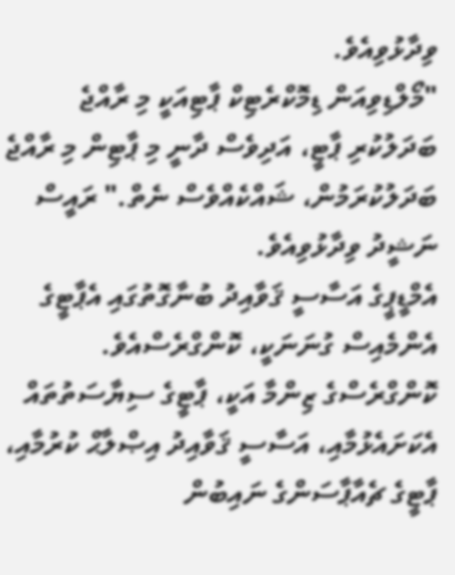ވިދާޅުވިއެވެ.
"މޯލްޑިވިއަން ޑިމޮކްރެޓިކް ޕާޓިއަކީ މި ރާއްޖެ ބަދަލުކުރި ޕާޓީ، އަދިވެސް ދާނީ މި ޕާޓިން މި ރާއްޖެ ބަދަލުކުރަމުން، ޝައްކެއްވެސް ނެތް." ރައީސް ނަޝީދު ވިދާޅުވިއެވެ.
އެމްޑީޕީގެ އަސާސީ ޤަވާއިދު ބުނާގޮތުގައި އެޕާޓީގެ އެންމެއިސް ގުނަނަކީ، ކޮންގްރެސްއެވެ. ކޮންގްރެސްގެ ޒިންމާ އަކީ، ޕާޓީގެ ސިޔާސަތުތައް އެކަށައެޅުމާއި، އަސާސީ ޤަވާއިދު އިޞްލާޙް ކުރުމާއި، ޕާޓީގެ ޗެއާޕާސަންގެ ނައިބުން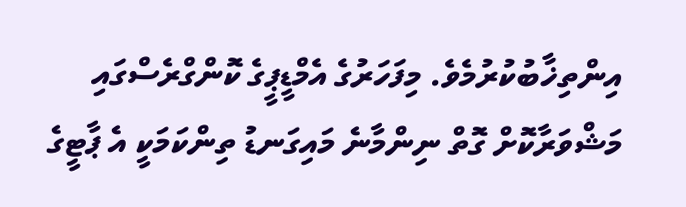އިންތިޚާބުކުރުމެވެ. މިފަހަރުގެ އެމްޑީޕީގެ ކޮންގްރެސްގައި މަޝްވަރާކޮށް ގޮތް ނިންމާނެ މައިގަނޑު ތިންކަމަކީ އެ ޕާޓީގެ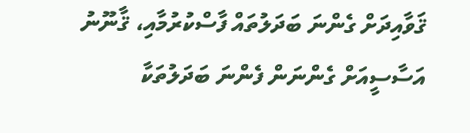ޤަވާއިދަށް ގެންނަ ބަދަލުތައް ފާސްކުރުމާއި، ޤާނޫނު އަސާސީއަށް ގެންނަން ފެންނަ ބަދަލުތަކާ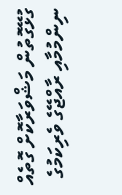ގުޅޭގޮތުން މަޝްވަރާކޮށް ގޮތެއް ނިންމުމާއި ރާއްޖޭގެ ވެރިކަމުގެ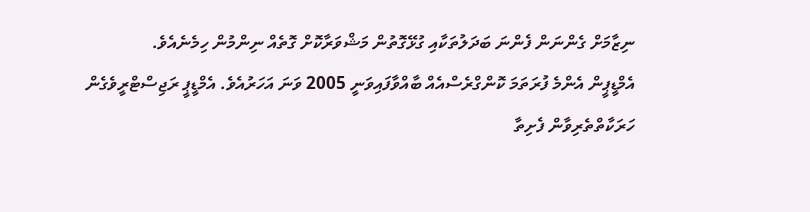ނިޒާމަށް ގެންނަން ފެންނަ ބަދަލުތަކާއި ގުޅޭގޮތުން މަޝްވަރާކޮށް ގޮތެއް ނިންމުން ހިމެނެއެވެ.
އެމްޑީޕީން އެންމެ ފުރަތަމަ ކޮންގްރެސްއެއް ބާއްވާފައިވަނީ 2005 ވަނަ އަހަރުއެވެ. އެމްޑީޕީ ރަޖިސްޓްރީވެގެން ހަރަކާތްތެރިވާން ފެށިތާ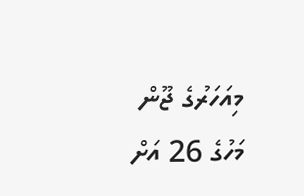މިއަހަރުގެ ޖޫން މަހުގެ 26 އަށް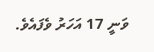ވަނީ 17 އަހަރު ވެފައެވެ.